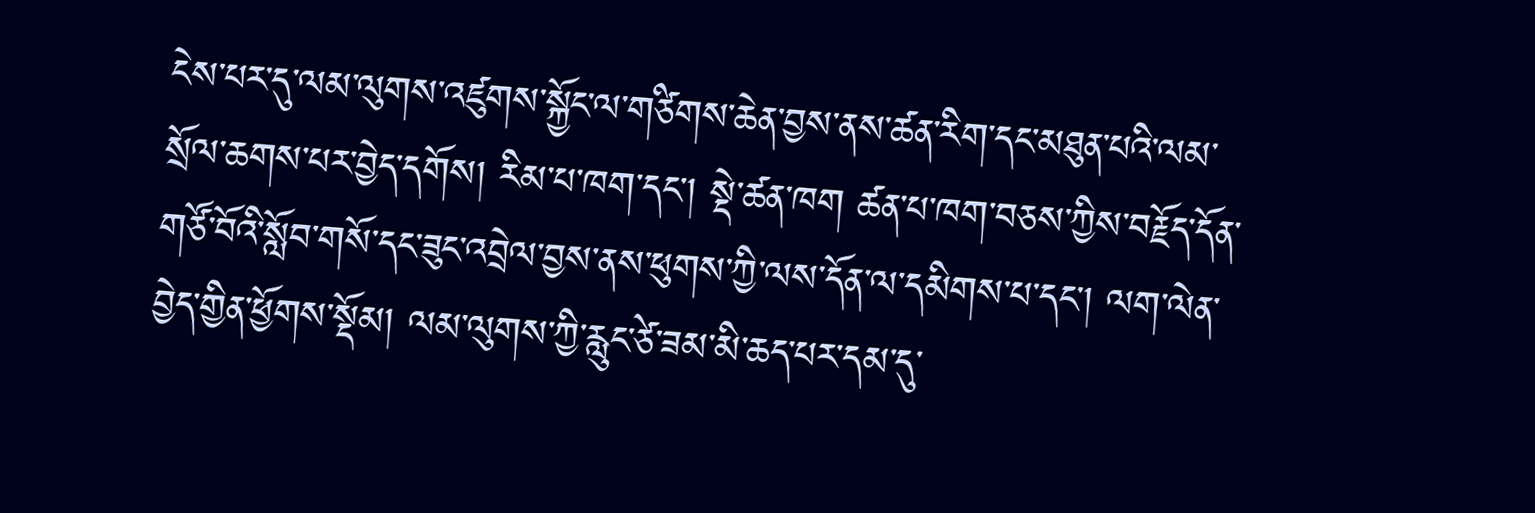ངེས་པར་དུ་ལམ་ལུགས་འཛུགས་སྐྱོང་ལ་གཙིགས་ཆེན་བྱས་ནས་ཚན་རིག་དང་མཐུན་པའི་ལམ་སྲོལ་ཆགས་པར་བྱེད་དགོས། རིམ་པ་ཁག་དང་། སྡེ་ཚན་ཁག ཚན་པ་ཁག་བཅས་ཀྱིས་བརྗོད་དོན་གཙོ་བོའི་སློབ་གསོ་དང་ཟུང་འབྲེལ་བྱས་ནས་ཕུགས་ཀྱི་ལས་དོན་ལ་དམིགས་པ་དང་། ལག་ལེན་བྱེད་གྱིན་ཕྱོགས་སྡོམ། ལམ་ལུགས་ཀྱི་རླུང་ཙེ་ཟམ་མི་ཆད་པར་དམ་དུ་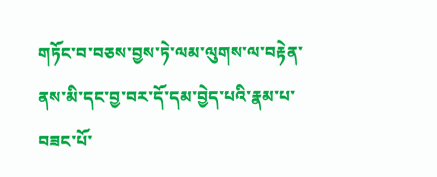གཏོང་བ་བཅས་བྱས་ཏེ་ལམ་ལུགས་ལ་བརྟེན་ནས་མི་དང་བྱ་བར་དོ་དམ་བྱེད་པའི་རྣམ་པ་བཟང་པོ་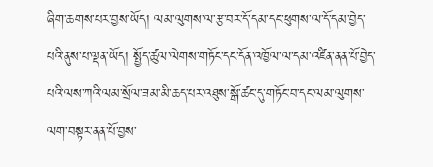ཞིག་ཆགས་པར་བྱས་ཡོད། ལམ་ལུགས་ལ་རྩ་བར་དོ་དམ་དང་ཕུགས་ལ་དོ་དམ་བྱེད་པའི་ནུས་པ་ལྡན་ཡོད། སྤྱོད་ཚུལ་ལེགས་གཏོང་དང་དོན་འཁྱོལ་ལ་དམ་འཛིན་ནན་པོ་བྱེད་པའི་ལས་ཀའི་ལམ་སྲོལ་ཟམ་མི་ཆད་པར་འཐུས་སྒོ་ཚང་དུ་གཏོང་བ་དང་ལམ་ལུགས་ལག་བསྟར་ནན་པོ་བྱས་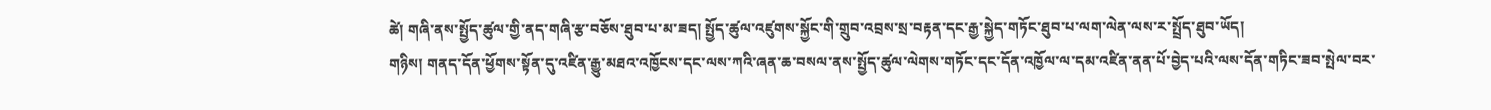ཚེ། གཞི་ནས་སྤྱོད་ཚུལ་གྱི་ནད་གཞི་རྩ་བཅོས་ཐུབ་པ་མ་ཟད། སྤྱོད་ཚུལ་འཛུགས་སྐྱོང་གི་གྲུབ་འབྲས་སྲ་བརྟན་དང་རྒྱ་སྐྱེད་གཏོང་ཐུབ་པ་ལག་ལེན་ལས་ར་སྤྲོད་ཐུབ་ཡོད།
གཉིས། གནད་དོན་ཕྱོགས་སྟོན་དུ་འཛིན་རྒྱུ་མཐའ་འཁྱོངས་དང་ལས་ཀའི་ཞན་ཆ་བསལ་ནས་སྤྱོད་ཚུལ་ལེགས་གཏོང་དང་དོན་འཁྱོལ་ལ་དམ་འཛིན་ནན་པོ་བྱེད་པའི་ལས་དོན་གཏིང་ཟབ་སྤེལ་བར་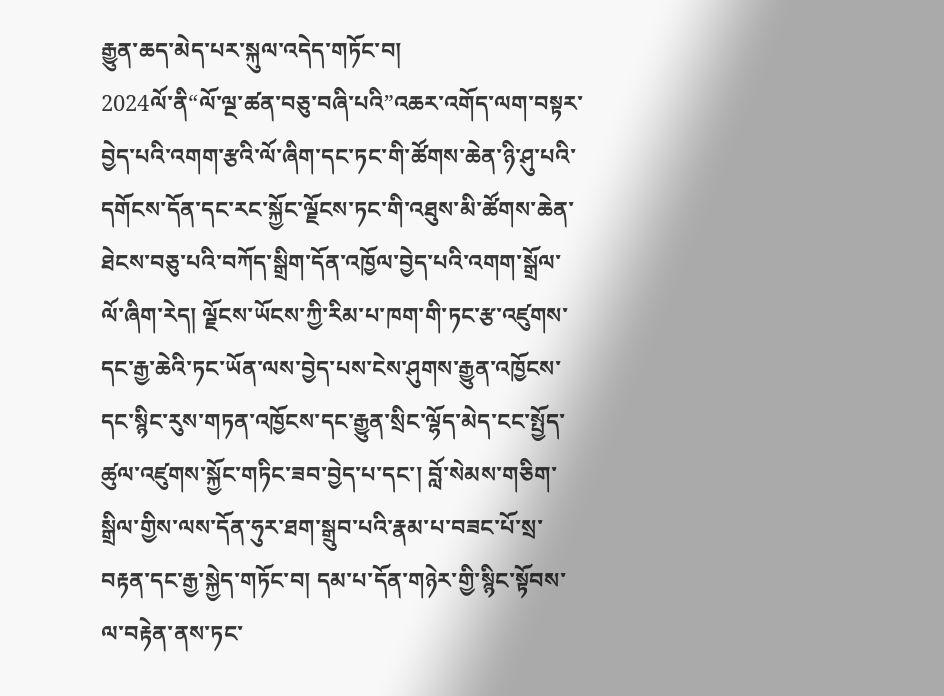རྒྱུན་ཆད་མེད་པར་སྐུལ་འདེད་གཏོང་བ།
2024ལོ་ནི“ལོ་ལྔ་ཚན་བཅུ་བཞི་པའི”འཆར་འགོད་ལག་བསྟར་བྱེད་པའི་འགག་རྩའི་ལོ་ཞིག་དང་ཏང་གི་ཚོགས་ཆེན་ཉི་ཤུ་པའི་དགོངས་དོན་དང་རང་སྐྱོང་ལྗོངས་ཏང་གི་འཐུས་མི་ཚོགས་ཆེན་ཐེངས་བཅུ་པའི་བཀོད་སྒྲིག་དོན་འཁྱོལ་བྱེད་པའི་འགག་སྒྲོལ་ལོ་ཞིག་རེད། ལྗོངས་ཡོངས་ཀྱི་རིམ་པ་ཁག་གི་ཏང་རྩ་འཛུགས་དང་རྒྱ་ཆེའི་ཏང་ཡོན་ལས་བྱེད་པས་ངེས་ཤུགས་རྒྱུན་འཁྱོངས་དང་སྙིང་རུས་གཏན་འཁྱོངས་དང་རྒྱུན་སྲིང་ལྷོད་མེད་ངང་སྤྱོད་ཚུལ་འཛུགས་སྐྱོང་གཏིང་ཟབ་བྱེད་པ་དང་། བློ་སེམས་གཅིག་སྒྲིལ་གྱིས་ལས་དོན་ཧུར་ཐག་སྒྲུབ་པའི་རྣམ་པ་བཟང་པོ་སྲ་བརྟན་དང་རྒྱ་སྐྱེད་གཏོང་བ། དམ་པ་དོན་གཉེར་གྱི་སྙིང་སྟོབས་ལ་བརྟེན་ནས་ཏང་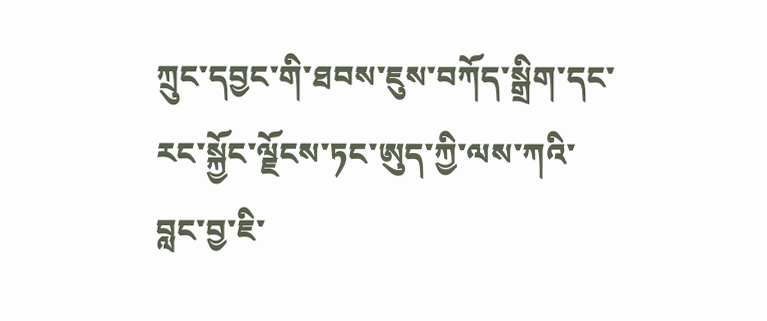ཀྲུང་དབྱང་གི་ཐབས་ཇུས་བཀོད་སྒྲིག་དང་རང་སྐྱོང་ལྗོངས་ཏང་ཨུད་ཀྱི་ལས་ཀའི་བླང་བྱ་ཇི་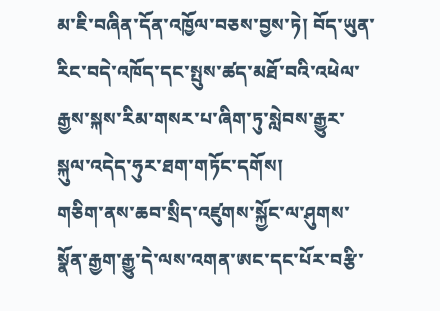མ་ཇི་བཞིན་དོན་འཁྱོལ་བཅས་བྱས་ཏེ། བོད་ཡུན་རིང་བདེ་འཁོད་དང་སྤུས་ཚད་མཐོ་བའི་འཕེལ་རྒྱས་སྐས་རིམ་གསར་པ་ཞིག་ཏུ་སླེབས་རྒྱུར་སྐུལ་འདེད་ཧུར་ཐག་གཏོང་དགོས།
གཅིག་ནས་ཆབ་སྲིད་འཛུགས་སྐྱོང་ལ་ཤུགས་སྣོན་རྒྱག་རྒྱུ་དེ་ལས་འགན་ཨང་དང་པོར་བརྩི་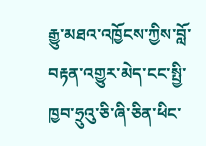རྒྱུ་མཐའ་འཁྱོངས་ཀྱིས་བློ་བརྟན་འགྱུར་མེད་ངང་སྤྱི་ཁྱབ་ཧྲུའུ་ཅི་ཞི་ཅིན་ཕིང་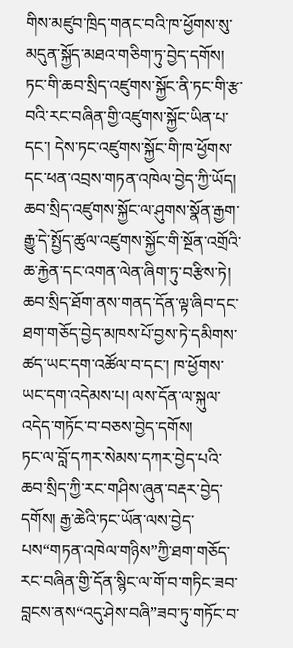གིས་མཛུབ་ཁྲིད་གནང་བའི་ཁ་ཕྱོགས་སུ་མདུན་སྐྱོད་མཐའ་གཅིག་ཏུ་བྱེད་དགོས། ཏང་གི་ཆབ་སྲིད་འཛུགས་སྐྱོང་ནི་ཏང་གི་རྩ་བའི་རང་བཞིན་གྱི་འཛུགས་སྐྱོང་ཡིན་པ་དང་། དེས་ཏང་འཛུགས་སྐྱོང་གི་ཁ་ཕྱོགས་དང་ཕན་འབྲས་གཏན་འཁེལ་བྱེད་ཀྱི་ཡོད། ཆབ་སྲིད་འཛུགས་སྐྱོང་ལ་ཤུགས་སྣོན་རྒྱག་རྒྱུ་དེ་སྤྱོད་ཚུལ་འཛུགས་སྐྱོང་གི་སྔོན་འགྲོའི་ཆ་རྐྱེན་དང་འགན་ལེན་ཞིག་ཏུ་བརྩིས་ཏེ། ཆབ་སྲིད་ཐོག་ནས་གནད་དོན་ལྟ་ཞིབ་དང་ཐག་གཅོད་བྱེད་མཁས་པོ་བྱས་ཏེ་དམིགས་ཚད་ཡང་དག་འཚོལ་བ་དང་། ཁ་ཕྱོགས་ཡང་དག་འདེམས་པ། ལས་དོན་ལ་སྐུལ་འདེད་གཏོང་བ་བཅས་བྱེད་དགོས།
ཏང་ལ་བློ་དཀར་སེམས་དཀར་བྱེད་པའི་ཆབ་སྲིད་ཀྱི་རང་གཤིས་ཞུན་བརྡར་བྱེད་དགོས། རྒྱ་ཆེའི་ཏང་ཡོན་ལས་བྱེད་པས“གཏན་འཁེལ་གཉིས”ཀྱི་ཐག་གཅོད་རང་བཞིན་གྱི་དོན་སྙིང་ལ་གོ་བ་གཏིང་ཟབ་བླངས་ནས“འདུ་ཤེས་བཞི”ཟབ་ཏུ་གཏོང་བ་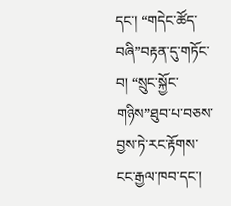དང་། “གདེང་ཚོད་བཞི”བརྟན་དུ་གཏོང་བ། “སྲུང་སྐྱོང་གཉིས”ཐུབ་པ་བཅས་བྱས་ཏེ་རང་རྟོགས་ངང་རྒྱལ་ཁབ་དང་།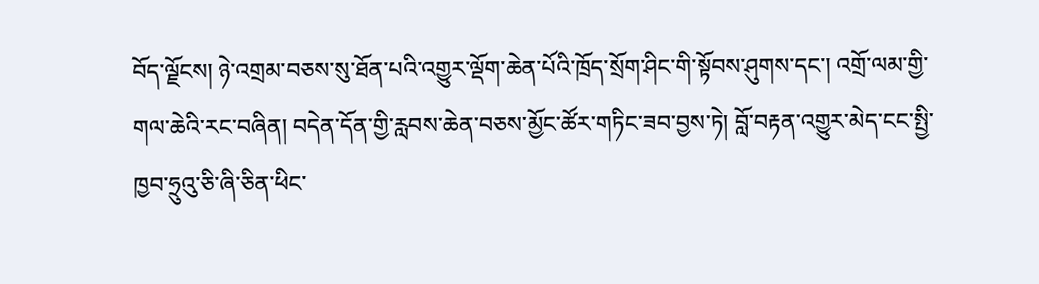བོད་ལྗོངས། ཉེ་འགྲམ་བཅས་སུ་ཐོན་པའི་འགྱུར་ལྡོག་ཆེན་པོའི་ཁྲོད་སྲོག་ཤིང་གི་སྟོབས་ཤུགས་དང་། འགྲོ་ལམ་གྱི་གལ་ཆེའི་རང་བཞིན། བདེན་དོན་གྱི་རླབས་ཆེན་བཅས་མྱོང་ཚོར་གཏིང་ཟབ་བྱས་ཏེ། བློ་བརྟན་འགྱུར་མེད་ངང་སྤྱི་ཁྱབ་ཧྲུའུ་ཅི་ཞི་ཅིན་ཕིང་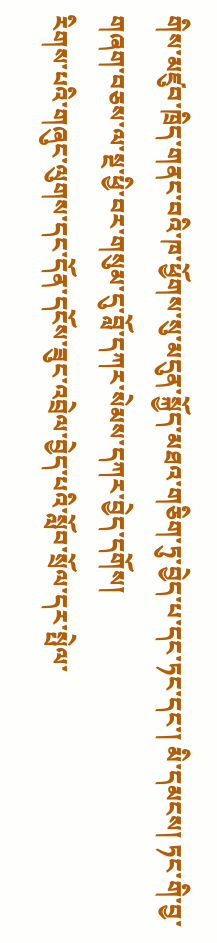གིས་མཛུབ་ཁྲིད་གནང་བའི་ཁ་ཕྱོགས་སུ་མདུན་སྐྱོད་མཐའ་གཅིག་ཏུ་བྱེད་པ་དང་ཏང་དང་། མི་དམངས། ཏང་གི་བྱ་གཞག་བཅས་ལ་སྔ་ཕྱི་བར་གསུམ་དུ་བློ་དཀར་སེམས་དཀར་བྱེད་དགོས།
རིགས་པའི་གཞུང་ལུགས་དང་དོན་དངོས་ཟུང་འབྲེལ་བྱེད་པའི་སློབ་སྲོལ་དར་སྤེལ་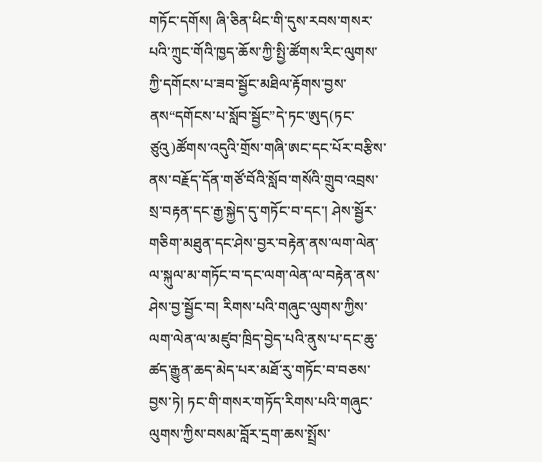གཏོང་དགོས། ཞི་ཅིན་ཕིང་གི་དུས་རབས་གསར་པའི་ཀྲུང་གོའི་ཁྱད་ཆོས་ཀྱི་སྤྱི་ཚོགས་རིང་ལུགས་ཀྱི་དགོངས་པ་ཟབ་སྦྱོང་མཐིལ་རྟོགས་བྱས་ནས“དགོངས་པ་སློབ་སྦྱོང”དེ་ཏང་ཨུད(ཏང་ཙུའུ)ཚོགས་འདུའི་གྲོས་གཞི་ཨང་དང་པོར་བརྩིས་ནས་བརྗོད་དོན་གཙོ་བོའི་སློབ་གསོའི་གྲུབ་འབྲས་སྲ་བརྟན་དང་རྒྱ་སྐྱེད་དུ་གཏོང་བ་དང་། ཤེས་སྦྱོར་གཅིག་མཐུན་དང་ཤེས་བྱར་བརྟེན་ནས་ལག་ལེན་ལ་སྐུལ་མ་གཏོང་བ་དང་ལག་ལེན་ལ་བརྟེན་ནས་ཤེས་བྱ་སྦྱོང་བ། རིགས་པའི་གཞུང་ལུགས་ཀྱིས་ལག་ལེན་ལ་མཛུབ་ཁྲིད་བྱེད་པའི་ནུས་པ་དང་ཆུ་ཚད་རྒྱུན་ཆད་མེད་པར་མཐོ་རུ་གཏོང་བ་བཅས་བྱས་ཏེ། ཏང་གི་གསར་གཏོད་རིགས་པའི་གཞུང་ལུགས་ཀྱིས་བསམ་བློར་དྲག་ཆས་སྤྲོས་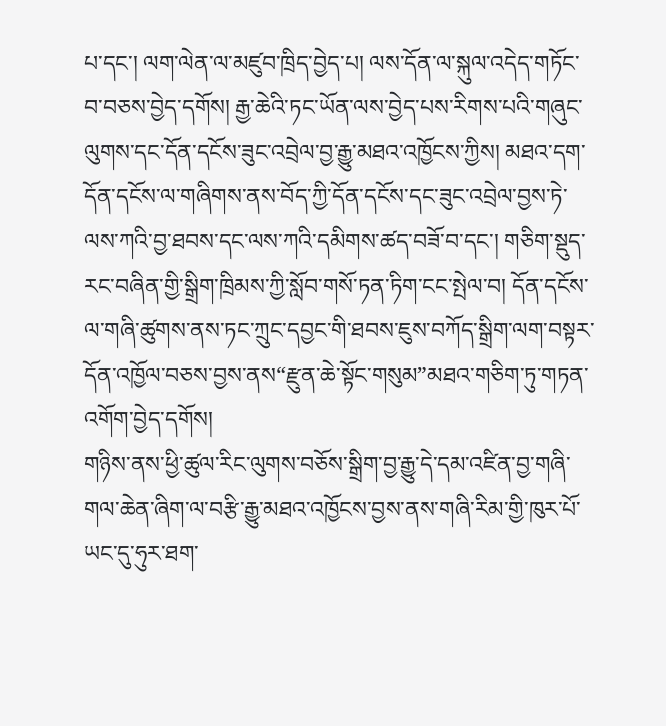པ་དང་། ལག་ལེན་ལ་མཛུབ་ཁྲིད་བྱེད་པ། ལས་དོན་ལ་སྐུལ་འདེད་གཏོང་བ་བཅས་བྱེད་དགོས། རྒྱ་ཆེའི་ཏང་ཡོན་ལས་བྱེད་པས་རིགས་པའི་གཞུང་ལུགས་དང་དོན་དངོས་ཟུང་འབྲེལ་བྱ་རྒྱུ་མཐའ་འཁྱོངས་ཀྱིས། མཐའ་དག་དོན་དངོས་ལ་གཞིགས་ནས་བོད་ཀྱི་དོན་དངོས་དང་ཟུང་འབྲེལ་བྱས་ཏེ་ལས་ཀའི་བྱ་ཐབས་དང་ལས་ཀའི་དམིགས་ཚད་བཟོ་བ་དང་། གཅིག་སྡུད་རང་བཞིན་གྱི་སྒྲིག་ཁྲིམས་ཀྱི་སློབ་གསོ་ཏན་ཏིག་ངང་སྤེལ་བ། དོན་དངོས་ལ་གཞི་ཚུགས་ནས་ཏང་ཀྲུང་དབྱང་གི་ཐབས་ཇུས་བཀོད་སྒྲིག་ལག་བསྟར་དོན་འཁྱོལ་བཅས་བྱས་ནས“རྫུན་ཆེ་སྟོང་གསུམ”མཐའ་གཅིག་ཏུ་གཏན་འགོག་བྱེད་དགོས།
གཉིས་ནས་ཕྱི་ཚུལ་རིང་ལུགས་བཅོས་སྒྲིག་བྱ་རྒྱུ་དེ་དམ་འཛིན་བྱ་གཞི་གལ་ཆེན་ཞིག་ལ་བརྩི་རྒྱུ་མཐའ་འཁྱོངས་བྱས་ནས་གཞི་རིམ་གྱི་ཁུར་པོ་ཡང་དུ་ཧུར་ཐག་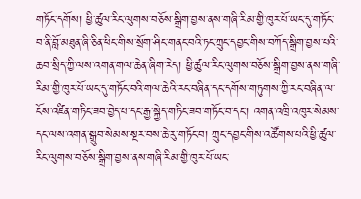གཏོང་དགོས། ཕྱི་ཚུལ་རིང་ལུགས་བཅོས་སྒྲིག་བྱས་ནས་གཞི་རིམ་གྱི་ཁུར་པོ་ཡང་དུ་གཏོང་བ་ནི་བློ་མཐུན་ཞི་ཅིན་ཕིང་གིས་སྲོག་ཤིང་གནང་བའི་ཏང་ཀྲུང་དབྱང་གིས་བཀོད་སྒྲིག་བྱས་པའི་ཆབ་སྲིད་ཀྱི་ལས་འགན་གལ་ཆེན་ཞིག་རེད། ཕྱི་ཚུལ་རིང་ལུགས་བཅོས་སྒྲིག་བྱས་ནས་གཞི་རིམ་གྱི་ཁུར་པོ་ཡང་དུ་གཏོང་བའི་གལ་ཆེའི་རང་བཞིན་དང་དགོས་གཏུགས་ཀྱི་རང་བཞིན་ལ་ངོས་འཛིན་གཏིང་ཟབ་བྱེད་པ་དང་རྒྱ་སྐྱེད་གཏིང་ཟབ་གཏོང་བ་དང་། འགན་འཁྲི་འཁུར་སེམས་དང་ལས་འགན་སྒྲུབ་སེམས་སྔར་བས་ཆེ་རུ་གཏོང་བ། ཀྲུང་དབྱང་གིས་འཚོགས་པའི་ཕྱི་ཚུལ་རིང་ལུགས་བཅོས་སྒྲིག་བྱས་ནས་གཞི་རིམ་གྱི་ཁུར་པོ་ཡང་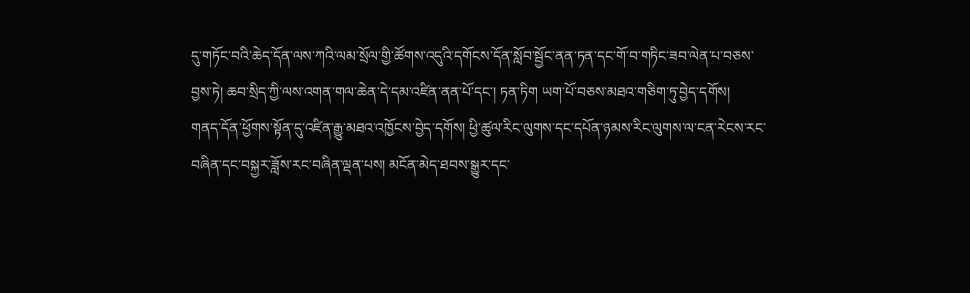དུ་གཏོང་བའི་ཆེད་དོན་ལས་ཀའི་ལམ་སྲོལ་གྱི་ཚོགས་འདུའི་དགོངས་དོན་སློབ་སྦྱོང་ནན་ཏན་དང་གོ་བ་གཏིང་ཟབ་ལེན་པ་བཅས་བྱས་ཏེ། ཆབ་སྲིད་ཀྱི་ལས་འགན་གལ་ཆེན་དེ་དམ་འཛིན་ནན་པོ་དང་། ཏན་ཏིག ཡག་པོ་བཅས་མཐའ་གཅིག་ཏུ་བྱེད་དགོས།
གནད་དོན་ཕྱོགས་སྟོན་དུ་འཛིན་རྒྱུ་མཐའ་འཁྱོངས་བྱེད་དགོས། ཕྱི་ཚུལ་རིང་ལུགས་དང་དཔོན་ཉམས་རིང་ལུགས་ལ་ངན་རེངས་རང་བཞིན་དང་བསྐྱར་ཟློས་རང་བཞིན་ལྡན་པས། མངོན་མེད་ཐབས་སྒྱུར་དང་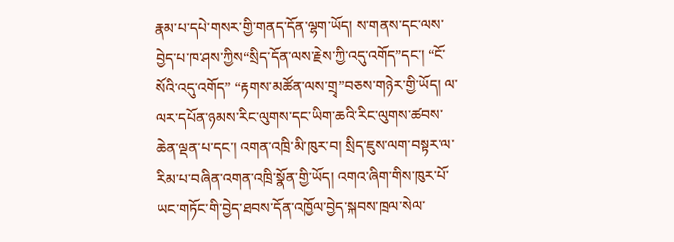རྣམ་པ་དཔེ་གསར་གྱི་གནད་དོན་ལྷག་ཡོད། ས་གནས་དང་ལས་བྱེད་པ་ཁ་ཤས་ཀྱིས“སྲིད་དོན་ལས་རྗེས་ཀྱི་འདུ་འགོད”དང་། “ངོ་སོའི་འདུ་འགོད” “རྟགས་མཚོན་ལས་གྲྭ”བཅས་གཉེར་གྱི་ཡོད། ལ་ལར་དཔོན་ཉམས་རིང་ལུགས་དང་ཡིག་ཆའི་རིང་ལུགས་ཚབས་ཆེན་ལྡན་པ་དང་། འགན་འཁྲི་མི་ཁུར་བ། སྲིད་ཇུས་ལག་བསྟར་ལ་རིམ་པ་བཞིན་འགན་འཁྲི་སྣོན་གྱི་ཡོད། འགའ་ཞིག་གིས་ཁུར་པོ་ཡང་གཏོང་གི་བྱེད་ཐབས་དོན་འཁྱོལ་བྱེད་སྐབས་ཁྲལ་སེལ་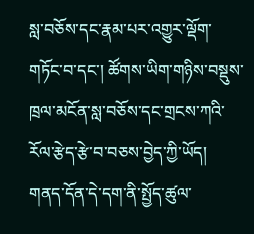སླ་བཅོས་དང་རྣམ་པར་འགྱུར་ལྡོག་གཏོང་བ་དང་། ཚོགས་ཡིག་གཉིས་བསྡུས་ཁྲལ་མངོན་སླ་བཅོས་དང་གྲངས་ཀའི་རོལ་རྩེད་རྩེ་བ་བཅས་བྱེད་ཀྱི་ཡོད། གནད་དོན་དེ་དག་ནི་སྤྱོད་ཚུལ་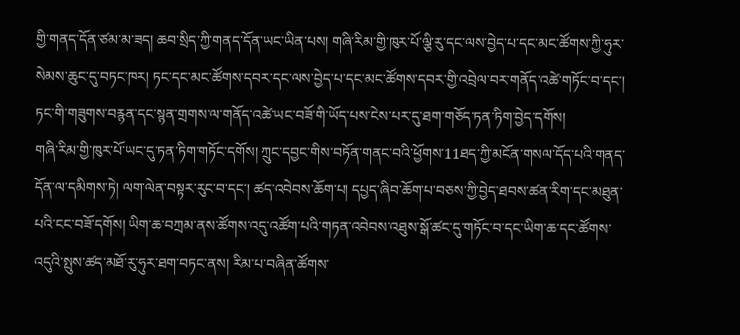གྱི་གནད་དོན་ཙམ་མ་ཟད། ཆབ་སྲིད་ཀྱི་གནད་དོན་ཡང་ཡིན་པས། གཞི་རིམ་གྱི་ཁུར་པོ་ལྕི་རུ་དང་ལས་བྱེད་པ་དང་མང་ཚོགས་ཀྱི་ཧུར་སེམས་ཆུང་དུ་བཏང་ཁར། ཏང་དང་མང་ཚོགས་དབར་དང་ལས་བྱེད་པ་དང་མང་ཚོགས་དབར་གྱི་འབྲེལ་བར་གནོད་འཚེ་གཏོང་བ་དང་། ཏང་གི་གཟུགས་བརྙན་དང་སྙན་གྲགས་ལ་གནོད་འཚེ་ཡང་བཟོ་གི་ཡོད་པས་ངེས་པར་དུ་ཐག་གཅོད་ཏན་ཏིག་བྱེད་དགོས།
གཞི་རིམ་གྱི་ཁུར་པོ་ཡང་དུ་ཏན་ཏིག་གཏོང་དགོས། ཀྲུང་དབྱང་གིས་བཏོན་གནང་བའི་ཕྱོགས་11ཐད་ཀྱི་མངོན་གསལ་དོད་པའི་གནད་དོན་ལ་དམིགས་ཏེ། ལག་ལེན་བསྟར་རུང་བ་དང་། ཚད་འབེབས་ཆོག་པ། དཔྱད་ཞིབ་ཆོག་པ་བཅས་ཀྱི་བྱེད་ཐབས་ཚན་རིག་དང་མཐུན་པའི་ངང་བཟོ་དགོས། ཡིག་ཆ་བཀྲམ་ནས་ཚོགས་འདུ་འཚོག་པའི་གཏན་འབེབས་འཐུས་སྒོ་ཚང་དུ་གཏོང་བ་དང་ཡིག་ཆ་དང་ཚོགས་འདུའི་སྤུས་ཚད་མཐོ་རུ་ཧུར་ཐག་བཏང་ནས། རིམ་པ་བཞིན་ཚོགས་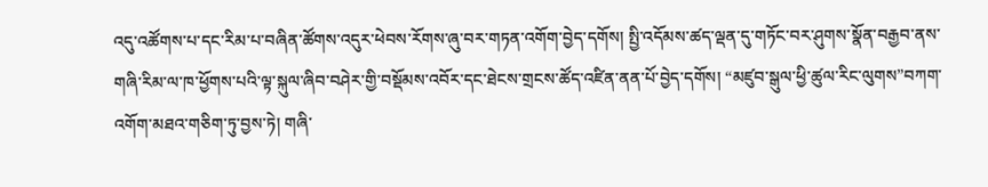འདུ་འཚོགས་པ་དང་རིམ་པ་བཞིན་ཚོགས་འདུར་ཕེབས་རོགས་ཞུ་བར་གཏན་འགོག་བྱེད་དགོས། སྤྱི་འདོམས་ཚད་ལྡན་དུ་གཏོང་བར་ཤུགས་སྣོན་བརྒྱབ་ནས་གཞི་རིམ་ལ་ཁ་ཕྱོགས་པའི་ལྟ་སྐུལ་ཞིབ་བཤེར་གྱི་བསྡོམས་འབོར་དང་ཐེངས་གྲངས་ཚོད་འཛིན་ནན་པོ་བྱེད་དགོས། “མཛུབ་སྒུལ་ཕྱི་ཚུལ་རིང་ལུགས”བཀག་འགོག་མཐའ་གཅིག་ཏུ་བྱས་ཏེ། གཞི་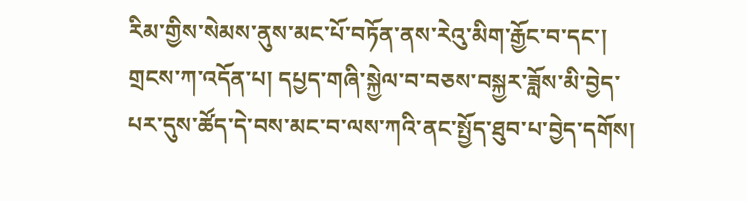རིམ་གྱིས་སེམས་ནུས་མང་པོ་བཏོན་ནས་རེའུ་མིག་རྒྱོང་བ་དང་། གྲངས་ཀ་འདོན་པ། དཔྱད་གཞི་སྐྱེལ་བ་བཅས་བསྐྱར་ཟློས་མི་བྱེད་པར་དུས་ཚོད་དེ་བས་མང་བ་ལས་ཀའི་ནང་སྤྱོད་ཐུབ་པ་བྱེད་དགོས།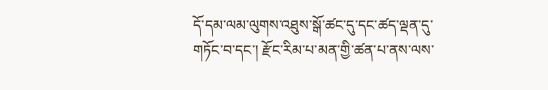དོ་དམ་ལམ་ལུགས་འཐུས་སྒོ་ཚང་དུ་དང་ཚད་ལྡན་དུ་གཏོང་བ་དང་། རྫོང་རིམ་པ་མན་གྱི་ཚན་པ་ནས་ལས་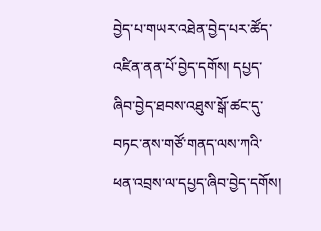བྱེད་པ་གཡར་འཐེན་བྱེད་པར་ཚོད་འཛིན་ནན་པོ་བྱེད་དགོས། དཔྱད་ཞིབ་བྱེད་ཐབས་འཐུས་སྒོ་ཚང་དུ་བཏང་ནས་གཙོ་གནད་ལས་ཀའི་ཕན་འབྲས་ལ་དཔྱད་ཞིབ་བྱེད་དགོས།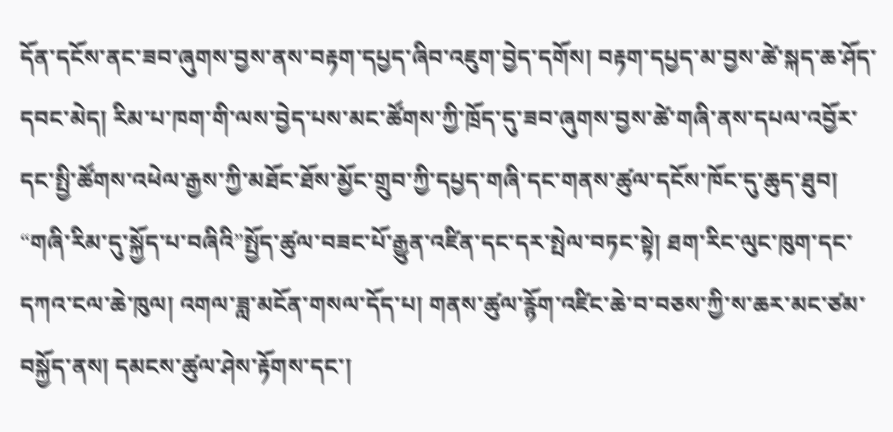དོན་དངོས་ནང་ཟབ་ཞུགས་བྱས་ནས་བརྟག་དཔྱད་ཞིབ་འཇུག་བྱེད་དགོས། བརྟག་དཔྱད་མ་བྱས་ཚེ་སྐད་ཆ་ཤོད་དབང་མེད། རིམ་པ་ཁག་གི་ལས་བྱེད་པས་མང་ཚོགས་ཀྱི་ཁྲོད་དུ་ཟབ་ཞུགས་བྱས་ཚེ་གཞི་ནས་དཔལ་འབྱོར་དང་སྤྱི་ཚོགས་འཕེལ་རྒྱས་ཀྱི་མཐོང་ཐོས་མྱོང་གྲུབ་ཀྱི་དཔྱད་གཞི་དང་གནས་ཚུལ་དངོས་ཁོང་དུ་ཆུད་ཐུབ། “གཞི་རིམ་དུ་སྐྱོད་པ་བཞིའི”སྤྱོད་ཚུལ་བཟང་པོ་རྒྱུན་འཛིན་དང་དར་སྤེལ་བཏང་སྟེ། ཐག་རིང་ལུང་ཁུག་དང་དཀའ་ངལ་ཆེ་ཁུལ། འགལ་ཟླ་མངོན་གསལ་དོད་པ། གནས་ཚུལ་རྙོག་འཛིང་ཆེ་བ་བཅས་ཀྱི་ས་ཆར་མང་ཙམ་བསྐྱོད་ནས། དམངས་ཚུལ་ཤེས་རྟོགས་དང་།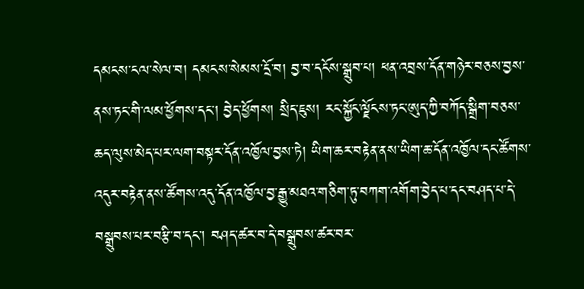དམངས་ངལ་སེལ་བ། དམངས་སེམས་དྲོ་བ། བྱ་བ་དངོས་སྒྲུབ་པ། ཕན་འབྲས་དོན་གཉེར་བཅས་བྱས་ནས་ཏང་གི་ལམ་ཕྱོགས་དང་། བྱེད་ཕྱོགས། སྲིད་ཇུས། རང་སྐྱོང་ལྗོངས་ཏང་ཨུད་ཀྱི་བཀོད་སྒྲིག་བཅས་ཆད་ལུས་མེད་པར་ལག་བསྟར་དོན་འཁྱོལ་བྱས་ཏེ། ཡིག་ཆར་བརྟེན་ནས་ཡིག་ཆ་དོན་འཁྱོལ་དང་ཚོགས་འདུར་བརྟེན་ནས་ཚོགས་འདུ་དོན་འཁྱོལ་བྱ་རྒྱུ་མཐའ་གཅིག་ཏུ་བཀག་འགོག་བྱེད་པ་དང་བཤད་པ་དེ་བསྒྲུབས་པར་བརྩི་བ་དང་། བཤད་ཚར་བ་དེ་བསྒྲུབས་ཚར་བར་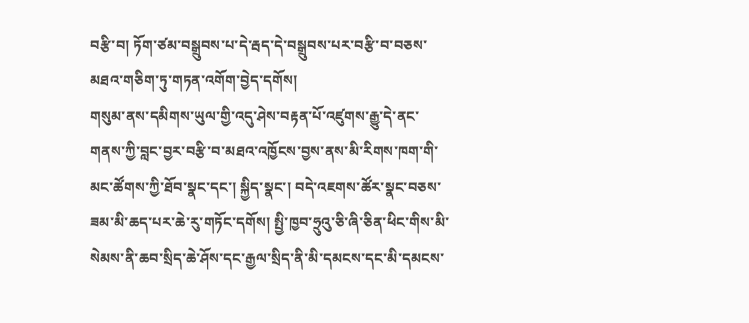བརྩི་བ། ཏོག་ཙམ་བསྒྲུབས་པ་དེ་རྦད་དེ་བསྒྲུབས་པར་བརྩི་བ་བཅས་མཐའ་གཅིག་ཏུ་གཏན་འགོག་བྱེད་དགོས།
གསུམ་ནས་དམིགས་ཡུལ་གྱི་འདུ་ཤེས་བརྟན་པོ་འཛུགས་རྒྱུ་དེ་ནང་གནས་ཀྱི་བླང་བྱར་བརྩི་བ་མཐའ་འཁྱོངས་བྱས་ནས་མི་རིགས་ཁག་གི་མང་ཚོགས་ཀྱི་ཐོབ་སྣང་དང་། སྐྱིད་སྣང་། བདེ་འཇགས་ཚོར་སྣང་བཅས་ཟམ་མི་ཆད་པར་ཆེ་རུ་གཏོང་དགོས། སྤྱི་ཁྱབ་ཧྲུའུ་ཅི་ཞི་ཅིན་ཕིང་གིས་མི་སེམས་ནི་ཆབ་སྲིད་ཆེ་ཤོས་དང་རྒྱལ་སྲིད་ནི་མི་དམངས་དང་མི་དམངས་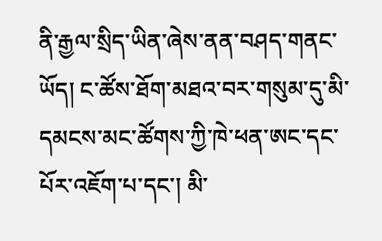ནི་རྒྱལ་སྲིད་ཡིན་ཞེས་ནན་བཤད་གནང་ཡོད། ང་ཚོས་ཐོག་མཐའ་བར་གསུམ་དུ་མི་དམངས་མང་ཚོགས་ཀྱི་ཁེ་ཕན་ཨང་དང་པོར་འཇོག་པ་དང་། མི་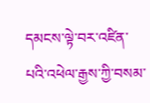དམངས་ལྟེ་བར་འཛིན་པའི་འཕེལ་རྒྱས་ཀྱི་བསམ་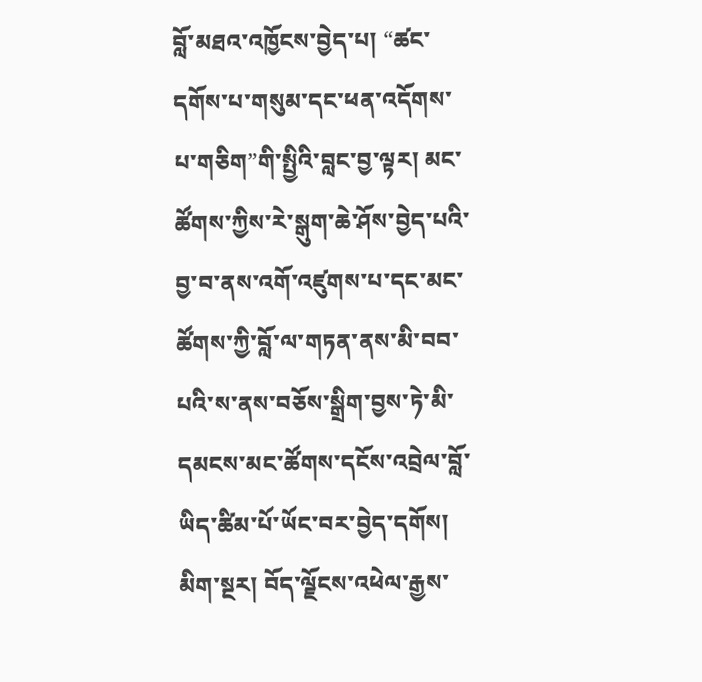བློ་མཐའ་འཁྱོངས་བྱེད་པ། “ཚང་དགོས་པ་གསུམ་དང་ཕན་འདོགས་པ་གཅིག”གི་སྤྱིའི་བླང་བྱ་ལྟར། མང་ཚོགས་ཀྱིས་རེ་སྒུག་ཆེ་ཤོས་བྱེད་པའི་བྱ་བ་ནས་འགོ་འཛུགས་པ་དང་མང་ཚོགས་ཀྱི་བློ་ལ་གཏན་ནས་མི་བབ་པའི་ས་ནས་བཅོས་སྒྲིག་བྱས་ཏེ་མི་དམངས་མང་ཚོགས་དངོས་འབྲེལ་བློ་ཡིད་ཚིམ་པོ་ཡོང་བར་བྱེད་དགོས།
མིག་སྔར། བོད་ལྗོངས་འཕེལ་རྒྱས་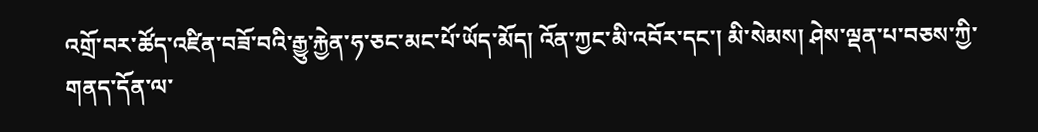འགྲོ་བར་ཚོད་འཛིན་བཟོ་བའི་རྒྱུ་རྐྱེན་ཧ་ཅང་མང་པོ་ཡོད་མོད། འོན་ཀྱང་མི་འབོར་དང་། མི་སེམས། ཤེས་ལྡན་པ་བཅས་ཀྱི་གནད་དོན་ལ་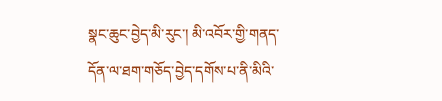སྣང་ཆུང་བྱེད་མི་རུང་། མི་འབོར་གྱི་གནད་དོན་ལ་ཐག་གཅོད་བྱེད་དགོས་པ་ནི་མིའི་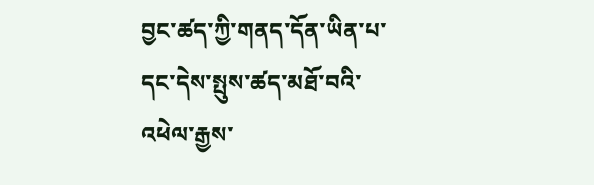བྱང་ཚད་ཀྱི་གནད་དོན་ཡིན་པ་དང་དེས་སྤུས་ཚད་མཐོ་བའི་འཕེལ་རྒྱས་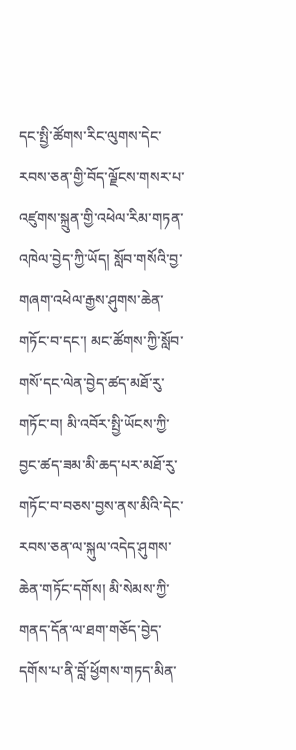དང་སྤྱི་ཚོགས་རིང་ལུགས་དེང་རབས་ཅན་གྱི་བོད་ལྗོངས་གསར་པ་འཛུགས་སྐྲུན་གྱི་འཕེལ་རིམ་གཏན་འཁེལ་བྱེད་ཀྱི་ཡོད། སློབ་གསོའི་བྱ་གཞག་འཕེལ་རྒྱས་ཤུགས་ཆེན་གཏོང་བ་དང་། མང་ཚོགས་ཀྱི་སློབ་གསོ་དང་ལེན་བྱེད་ཚད་མཐོ་རུ་གཏོང་བ། མི་འབོར་སྤྱི་ཡོངས་ཀྱི་བྱང་ཚད་ཟམ་མི་ཆད་པར་མཐོ་རུ་གཏོང་བ་བཅས་བྱས་ནས་མིའི་དེང་རབས་ཅན་ལ་སྐུལ་འདེད་ཤུགས་ཆེན་གཏོང་དགོས། མི་སེམས་ཀྱི་གནད་དོན་ལ་ཐག་གཅོད་བྱེད་དགོས་པ་ནི་བློ་ཕྱོགས་གཏད་མིན་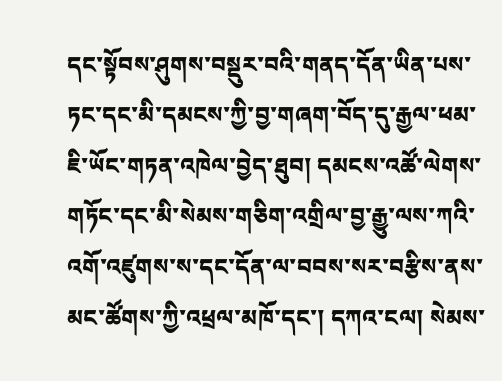དང་སྟོབས་ཤུགས་བསྡུར་བའི་གནད་དོན་ཡིན་པས་ཏང་དང་མི་དམངས་ཀྱི་བྱ་གཞག་བོད་དུ་རྒྱལ་ཕམ་ཇི་ཡོང་གཏན་འཁེལ་བྱེད་ཐུབ། དམངས་འཚོ་ལེགས་གཏོང་དང་མི་སེམས་གཅིག་འགྲིལ་བྱ་རྒྱུ་ལས་ཀའི་འགོ་འཛུགས་ས་དང་དོན་ལ་བབས་སར་བརྩིས་ནས་མང་ཚོགས་ཀྱི་འཕྲལ་མཁོ་དང་། དཀའ་ངལ། སེམས་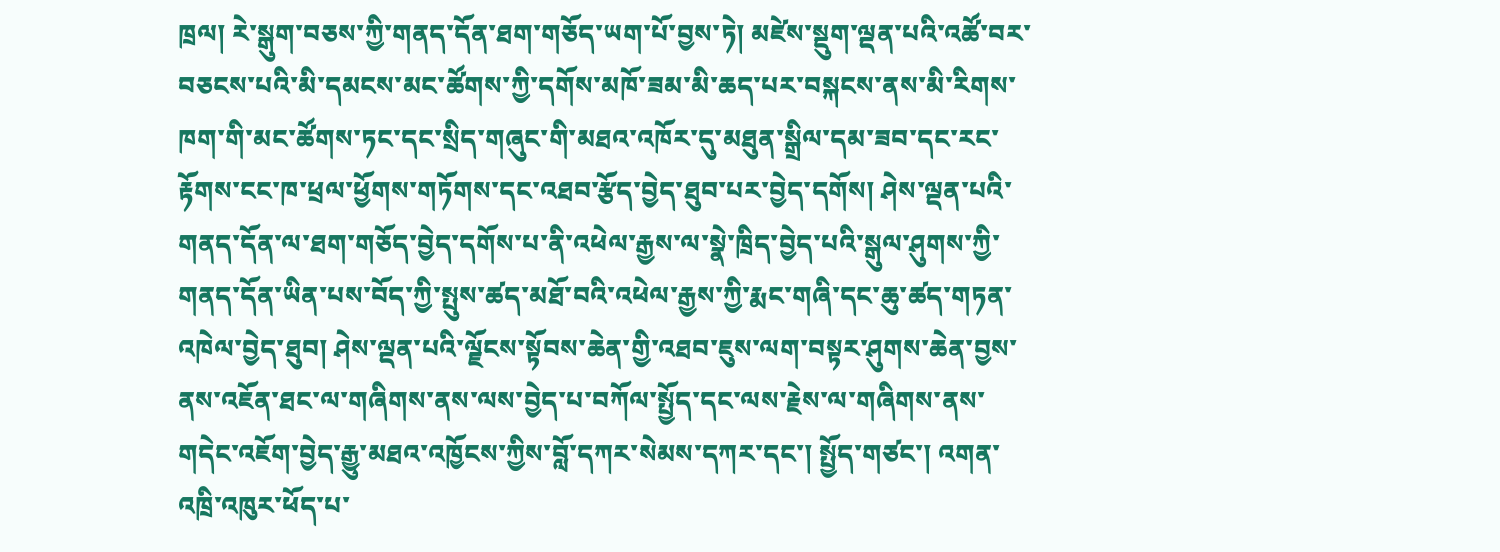ཁྲལ། རེ་སྒུག་བཅས་ཀྱི་གནད་དོན་ཐག་གཅོད་ཡག་པོ་བྱས་ཏེ། མཛེས་སྡུག་ལྡན་པའི་འཚོ་བར་བཅངས་པའི་མི་དམངས་མང་ཚོགས་ཀྱི་དགོས་མཁོ་ཟམ་མི་ཆད་པར་བསྐངས་ནས་མི་རིགས་ཁག་གི་མང་ཚོགས་ཏང་དང་སྲིད་གཞུང་གི་མཐའ་འཁོར་དུ་མཐུན་སྒྲིལ་དམ་ཟབ་དང་རང་རྟོགས་ངང་ཁ་ཕྲལ་ཕྱོགས་གཏོགས་དང་འཐབ་རྩོད་བྱེད་ཐུབ་པར་བྱེད་དགོས། ཤེས་ལྡན་པའི་གནད་དོན་ལ་ཐག་གཅོད་བྱེད་དགོས་པ་ནི་འཕེལ་རྒྱས་ལ་སྣེ་ཁྲིད་བྱེད་པའི་སྒུལ་ཤུགས་ཀྱི་གནད་དོན་ཡིན་པས་བོད་ཀྱི་སྤུས་ཚད་མཐོ་བའི་འཕེལ་རྒྱས་ཀྱི་རྨང་གཞི་དང་ཆུ་ཚད་གཏན་འཁེལ་བྱེད་ཐུབ། ཤེས་ལྡན་པའི་ལྗོངས་སྟོབས་ཆེན་གྱི་འཐབ་ཇུས་ལག་བསྟར་ཤུགས་ཆེན་བྱས་ནས་འཇོན་ཐང་ལ་གཞིགས་ནས་ལས་བྱེད་པ་བཀོལ་སྤྱོད་དང་ལས་རྗེས་ལ་གཞིགས་ནས་གདེང་འཇོག་བྱེད་རྒྱུ་མཐའ་འཁྱོངས་ཀྱིས་བློ་དཀར་སེམས་དཀར་དང་། སྤྱོད་གཙང་། འགན་འཁྲི་འཁུར་ཕོད་པ་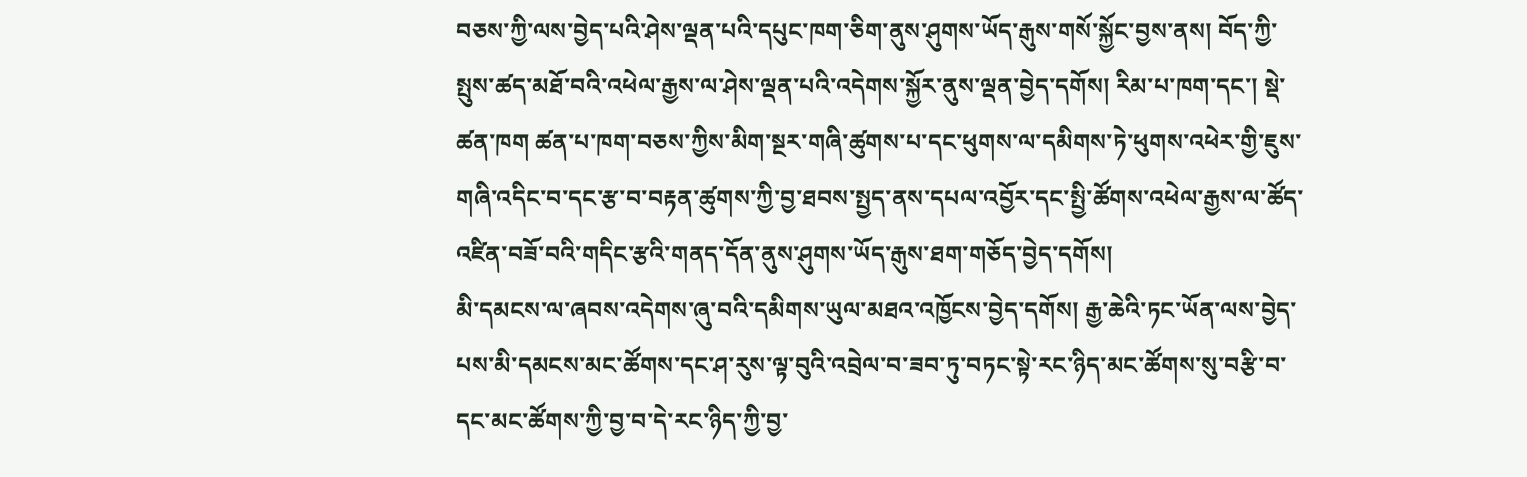བཅས་ཀྱི་ལས་བྱེད་པའི་ཤེས་ལྡན་པའི་དཔུང་ཁག་ཅིག་ནུས་ཤུགས་ཡོད་རྒུས་གསོ་སྐྱོང་བྱས་ནས། བོད་ཀྱི་སྤུས་ཚད་མཐོ་བའི་འཕེལ་རྒྱས་ལ་ཤེས་ལྡན་པའི་འདེགས་སྐྱོར་ནུས་ལྡན་བྱེད་དགོས། རིམ་པ་ཁག་དང་། སྡེ་ཚན་ཁག ཚན་པ་ཁག་བཅས་ཀྱིས་མིག་སྔར་གཞི་ཚུགས་པ་དང་ཕུགས་ལ་དམིགས་ཏེ་ཕུགས་འཕེར་གྱི་ཇུས་གཞི་འདིང་བ་དང་རྩ་བ་བརྟན་ཚུགས་ཀྱི་བྱ་ཐབས་སྤྱད་ནས་དཔལ་འབྱོར་དང་སྤྱི་ཚོགས་འཕེལ་རྒྱས་ལ་ཚོད་འཛིན་བཟོ་བའི་གདིང་རྩའི་གནད་དོན་ནུས་ཤུགས་ཡོད་རྒུས་ཐག་གཅོད་བྱེད་དགོས།
མི་དམངས་ལ་ཞབས་འདེགས་ཞུ་བའི་དམིགས་ཡུལ་མཐའ་འཁྱོངས་བྱེད་དགོས། རྒྱ་ཆེའི་ཏང་ཡོན་ལས་བྱེད་པས་མི་དམངས་མང་ཚོགས་དང་ཤ་རུས་ལྟ་བུའི་འབྲེལ་བ་ཟབ་ཏུ་བཏང་སྟེ་རང་ཉིད་མང་ཚོགས་སུ་བརྩི་བ་དང་མང་ཚོགས་ཀྱི་བྱ་བ་དེ་རང་ཉིད་ཀྱི་བྱ་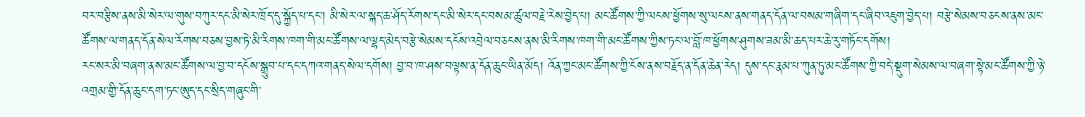བར་བརྩིས་ནས་མི་སེར་ལ་གུས་བཀུར་དང་མི་སེར་ཁྲོད་དུ་སྐྱོད་པ་དང་། མི་སེར་ལ་སྐད་ཆ་ཤོད་རོགས་དང་མི་སེར་དང་བསམ་ཚུལ་བརྗེ་རེས་བྱེད་པ། མང་ཚོགས་ཀྱི་ལངས་ཕྱོགས་སུ་ལངས་ནས་གནད་དོན་ལ་བསམ་གཞིག་དང་ཞིབ་འཇུག་བྱེད་པ། བརྩེ་སེམས་བཅངས་ནས་མང་ཚོགས་ལ་གནད་དོན་སེལ་རོགས་བཅས་བྱས་ཏེ་མི་རིགས་ཁག་གི་མང་ཚོགས་ལ་ལྷད་མེད་བརྩེ་སེམས་དངོས་འབྲེལ་བཅངས་ནས་མི་རིགས་ཁག་གི་མང་ཚོགས་ཀྱིས་ཏང་ལ་བློ་ཁ་ཕྱོགས་ཤུགས་ཟམ་མི་ཆད་པར་ཆེ་རུ་གཏོང་དགོས།
རང་སར་མི་བཞག་ནས་མང་ཚོགས་ལ་བྱ་བ་དངོས་སྒྲུབ་པ་དང་དཀའ་གནད་སེལ་དགོས། བྱ་བ་ཁ་ཤས་བལྟས་ན་དོན་ཆུང་ཡིན་མོད། འོན་ཀྱང་མང་ཚོགས་ཀྱི་ངོས་ནས་བརྗོད་ན་དོན་ཆེན་རེད། དུས་དང་རྣམ་པ་ཀུན་ཏུ་མང་ཚོགས་ཀྱི་བདེ་སྡུག་སེམས་ལ་བཞག་སྟེ་མང་ཚོགས་ཀྱི་ཉེ་འགྲམ་གྱི་དོན་ཆུང་དག་ཏང་ཨུད་དང་སྲིད་གཞུང་གི་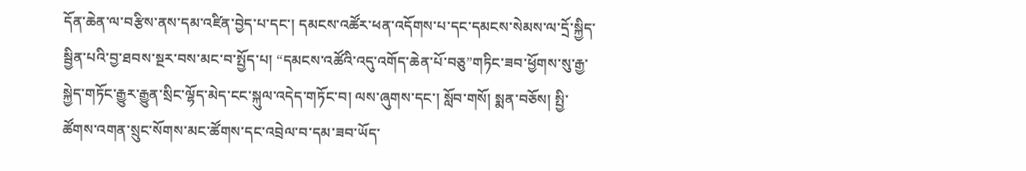དོན་ཆེན་ལ་བརྩིས་ནས་དམ་འཛིན་བྱེད་པ་དང་། དམངས་འཚོར་ཕན་འདོགས་པ་དང་དམངས་སེམས་ལ་དྲོ་སྐྱིད་སྦྱིན་པའི་བྱ་ཐབས་སྔར་བས་མང་བ་སྤྱོད་པ། “དམངས་འཚོའི་འདུ་འགོད་ཆེན་པོ་བཅུ”གཏིང་ཟབ་ཕྱོགས་སུ་རྒྱ་སྐྱེད་གཏོང་རྒྱུར་རྒྱུན་སྲིང་ལྷོད་མེད་ངང་སྐུལ་འདེད་གཏོང་བ། ལས་ཞུགས་དང་། སློབ་གསོ། སྨན་བཅོས། སྤྱི་ཚོགས་འགན་སྲུང་སོགས་མང་ཚོགས་དང་འབྲེལ་བ་དམ་ཟབ་ཡོད་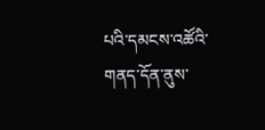པའི་དམངས་འཚོའི་གནད་དོན་ནུས་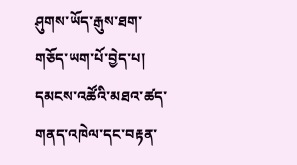ཤུགས་ཡོད་རྒུས་ཐག་གཅོད་ཡག་པོ་བྱེད་པ། དམངས་འཚོའི་མཐའ་ཚད་གནད་འཁེལ་དང་བརྟན་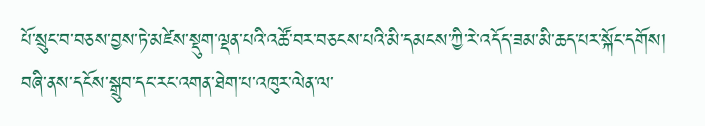པོ་སྲུང་བ་བཅས་བྱས་ཏེ་མཛེས་སྡུག་ལྡན་པའི་འཚོ་བར་བཅངས་པའི་མི་དམངས་ཀྱི་རེ་འདོད་ཟམ་མི་ཆད་པར་སྐོང་དགོས།
བཞི་ནས་དངོས་སྒྲུབ་དང་རང་འགན་ཐེག་པ་འཁུར་ལེན་ལ་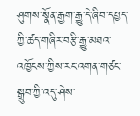ཤུགས་སྣོན་རྒྱག་རྒྱུ་དེ་ཞིབ་དཔྱད་ཀྱི་ཚད་གཞིར་བརྩི་རྒྱུ་མཐའ་འཁྱོངས་ཀྱིས་རང་འགན་གཙང་སྒྲུབ་ཀྱི་འདུ་ཤེས་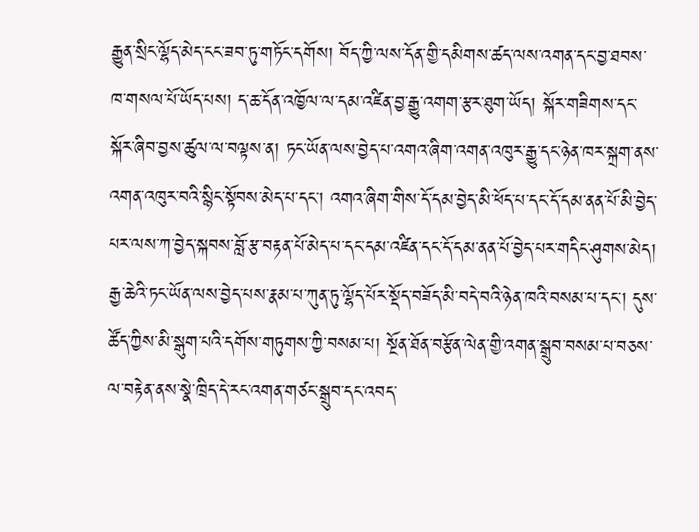རྒྱུན་སྲིང་ལྷོད་མེད་ངང་ཟབ་ཏུ་གཏོང་དགོས། བོད་ཀྱི་ལས་དོན་གྱི་དམིགས་ཚད་ལས་འགན་དང་བྱ་ཐབས་ཁ་གསལ་པོ་ཡོད་པས། ད་ཆ་དོན་འཁྱོལ་ལ་དམ་འཛིན་བྱ་རྒྱུ་འགག་རྩར་ཐུག་ཡོད། སྐོར་གཟིགས་དང་སྐོར་ཞིབ་བྱས་ཚུལ་ལ་བལྟས་ན། ཏང་ཡོན་ལས་བྱེད་པ་འགའ་ཞིག་འགན་འཁུར་རྒྱུ་དང་ཉེན་ཁར་སྐྲག་ནས་འགན་འཁུར་བའི་སྙིང་སྟོབས་མེད་པ་དང་། འགའ་ཞིག་གིས་དོ་དམ་བྱེད་མི་ཕོད་པ་དང་དོ་དམ་ནན་པོ་མི་བྱེད་པར་ལས་ཀ་བྱེད་སྐབས་བློ་རྩ་བརྟན་པོ་མེད་པ་དང་དམ་འཛིན་དང་དོ་དམ་ནན་པོ་བྱེད་པར་གདིང་ཤུགས་མེད། རྒྱ་ཆེའི་ཏང་ཡོན་ལས་བྱེད་པས་རྣམ་པ་ཀུན་ཏུ་ལྷོད་པོར་སྡོད་བཟོད་མི་བདེ་བའི་ཉེན་ཁའི་བསམ་པ་དང་། དུས་ཚོད་ཀྱིས་མི་སྒུག་པའི་དགོས་གཏུགས་ཀྱི་བསམ་པ། སྔོན་ཐོན་བརྩོན་ལེན་གྱི་འགན་སྒྲུབ་བསམ་པ་བཅས་ལ་བརྟེན་ནས་སྣེ་ཁྲིད་དེ་རང་འགན་གཙང་སྒྲུབ་དང་འབད་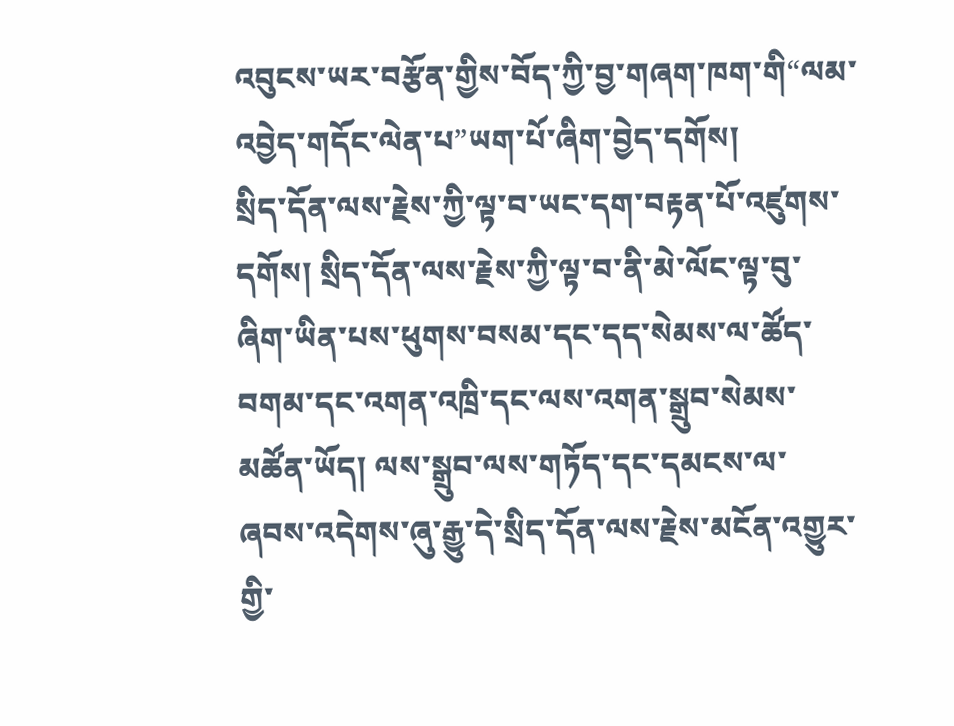འབུངས་ཡར་བརྩོན་གྱིས་བོད་ཀྱི་བྱ་གཞག་ཁག་གི“ལམ་འབྱེད་གདོང་ལེན་པ”ཡག་པོ་ཞིག་བྱེད་དགོས།
སྲིད་དོན་ལས་རྗེས་ཀྱི་ལྟ་བ་ཡང་དག་བརྟན་པོ་འཛུགས་དགོས། སྲིད་དོན་ལས་རྗེས་ཀྱི་ལྟ་བ་ནི་མེ་ལོང་ལྟ་བུ་ཞིག་ཡིན་པས་ཕུགས་བསམ་དང་དད་སེམས་ལ་ཚོད་བགམ་དང་འགན་འཁྲི་དང་ལས་འགན་སྒྲུབ་སེམས་མཚོན་ཡོད། ལས་སྒྲུབ་ལས་གཏོད་དང་དམངས་ལ་ཞབས་འདེགས་ཞུ་རྒྱུ་དེ་སྲིད་དོན་ལས་རྗེས་མངོན་འགྱུར་གྱི་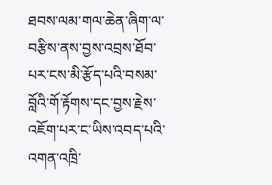ཐབས་ལམ་གལ་ཆེན་ཞིག་ལ་བརྩིས་ནས་བྱས་འབྲས་ཐོབ་པར་ངས་མི་རྩོད་པའི་བསམ་བློའི་གོ་རྟོགས་དང་བྱས་རྗེས་འཇོག་པར་ང་ཡིས་འབད་པའི་འགན་འཁྲི་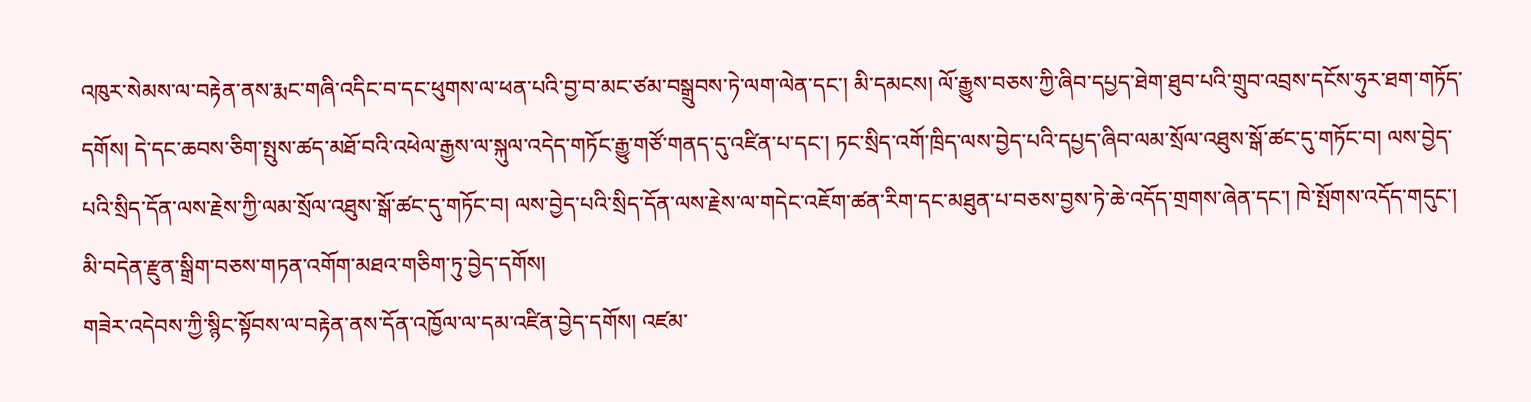འཁུར་སེམས་ལ་བརྟེན་ནས་རྨང་གཞི་འདིང་བ་དང་ཕུགས་ལ་ཕན་པའི་བྱ་བ་མང་ཙམ་བསྒྲུབས་ཏེ་ལག་ལེན་དང་། མི་དམངས། ལོ་རྒྱུས་བཅས་ཀྱི་ཞིབ་དཔྱད་ཐེག་ཐུབ་པའི་གྲུབ་འབྲས་དངོས་ཧུར་ཐག་གཏོད་དགོས། དེ་དང་ཆབས་ཅིག་སྤུས་ཚད་མཐོ་བའི་འཕེལ་རྒྱས་ལ་སྐུལ་འདེད་གཏོང་རྒྱུ་གཙོ་གནད་དུ་འཛིན་པ་དང་། ཏང་སྲིད་འགོ་ཁྲིད་ལས་བྱེད་པའི་དཔྱད་ཞིབ་ལམ་སྲོལ་འཐུས་སྒོ་ཚང་དུ་གཏོང་བ། ལས་བྱེད་པའི་སྲིད་དོན་ལས་རྗེས་ཀྱི་ལམ་སྲོལ་འཐུས་སྒོ་ཚང་དུ་གཏོང་བ། ལས་བྱེད་པའི་སྲིད་དོན་ལས་རྗེས་ལ་གདེང་འཇོག་ཚན་རིག་དང་མཐུན་པ་བཅས་བྱས་ཏེ་ཆེ་འདོད་གྲགས་ཞེན་དང་། ཁེ་སྤོགས་འདོད་གདུང་། མི་བདེན་རྫུན་སྒྲིག་བཅས་གཏན་འགོག་མཐའ་གཅིག་ཏུ་བྱེད་དགོས།
གཟེར་འདེབས་ཀྱི་སྙིང་སྟོབས་ལ་བརྟེན་ནས་དོན་འཁྱོལ་ལ་དམ་འཛིན་བྱེད་དགོས། འཛམ་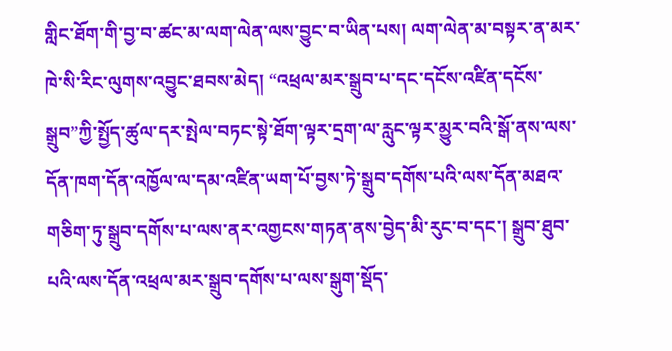གླིང་ཐོག་གི་བྱ་བ་ཚང་མ་ལག་ལེན་ལས་བྱུང་བ་ཡིན་པས། ལག་ལེན་མ་བསྟར་ན་མར་ཁེ་སི་རིང་ལུགས་འབྱུང་ཐབས་མེད། “འཕྲལ་མར་སྒྲུབ་པ་དང་དངོས་འཛིན་དངོས་སྒྲུབ”ཀྱི་སྤྱོད་ཚུལ་དར་སྤེལ་བཏང་སྟེ་ཐོག་ལྟར་དྲག་ལ་རླུང་ལྟར་མྱུར་བའི་སྒོ་ནས་ལས་དོན་ཁག་དོན་འཁྱོལ་ལ་དམ་འཛིན་ཡག་པོ་བྱས་ཏེ་སྒྲུབ་དགོས་པའི་ལས་དོན་མཐའ་གཅིག་ཏུ་སྒྲུབ་དགོས་པ་ལས་ནར་འགྱངས་གཏན་ནས་བྱེད་མི་རུང་བ་དང་། སྒྲུབ་ཐུབ་པའི་ལས་དོན་འཕྲལ་མར་སྒྲུབ་དགོས་པ་ལས་སྒུག་སྡོད་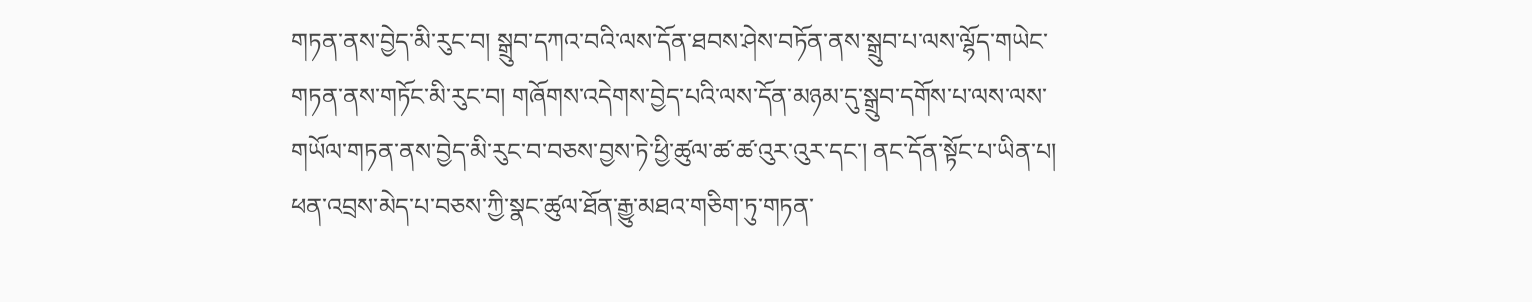གཏན་ནས་བྱེད་མི་རུང་བ། སྒྲུབ་དཀའ་བའི་ལས་དོན་ཐབས་ཤེས་བཏོན་ནས་སྒྲུབ་པ་ལས་ལྷོད་གཡེང་གཏན་ནས་གཏོང་མི་རུང་བ། གཞོགས་འདེགས་བྱེད་པའི་ལས་དོན་མཉམ་དུ་སྒྲུབ་དགོས་པ་ལས་ལས་གཡོལ་གཏན་ནས་བྱེད་མི་རུང་བ་བཅས་བྱས་ཏེ་ཕྱི་ཚུལ་ཚ་ཚ་འུར་འུར་དང་། ནང་དོན་སྟོང་པ་ཡིན་པ། ཕན་འབྲས་མེད་པ་བཅས་ཀྱི་སྣང་ཚུལ་ཐོན་རྒྱུ་མཐའ་གཅིག་ཏུ་གཏན་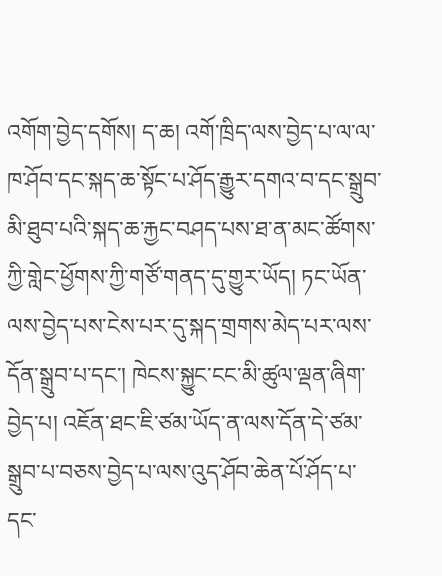འགོག་བྱེད་དགོས། ད་ཆ། འགོ་ཁྲིད་ལས་བྱེད་པ་ལ་ལ་ཁ་ཤོབ་དང་སྐད་ཆ་སྟོང་པ་ཤོད་རྒྱུར་དགའ་བ་དང་སྒྲུབ་མི་ཐུབ་པའི་སྐད་ཆ་རྐྱང་བཤད་པས་ཐ་ན་མང་ཚོགས་ཀྱི་གླེང་ཕྱོགས་ཀྱི་གཙོ་གནད་དུ་གྱུར་ཡོད། ཏང་ཡོན་ལས་བྱེད་པས་ངེས་པར་དུ་སྐད་གྲགས་མེད་པར་ལས་དོན་སྒྲུབ་པ་དང་། ཁེངས་སྐྱུང་ངང་མི་ཚུལ་ལྡན་ཞིག་བྱེད་པ། འཇོན་ཐང་ཇི་ཙམ་ཡོད་ན་ལས་དོན་དེ་ཙམ་སྒྲུབ་པ་བཅས་བྱེད་པ་ལས་འུད་ཤོབ་ཆེན་པོ་ཤོད་པ་དང་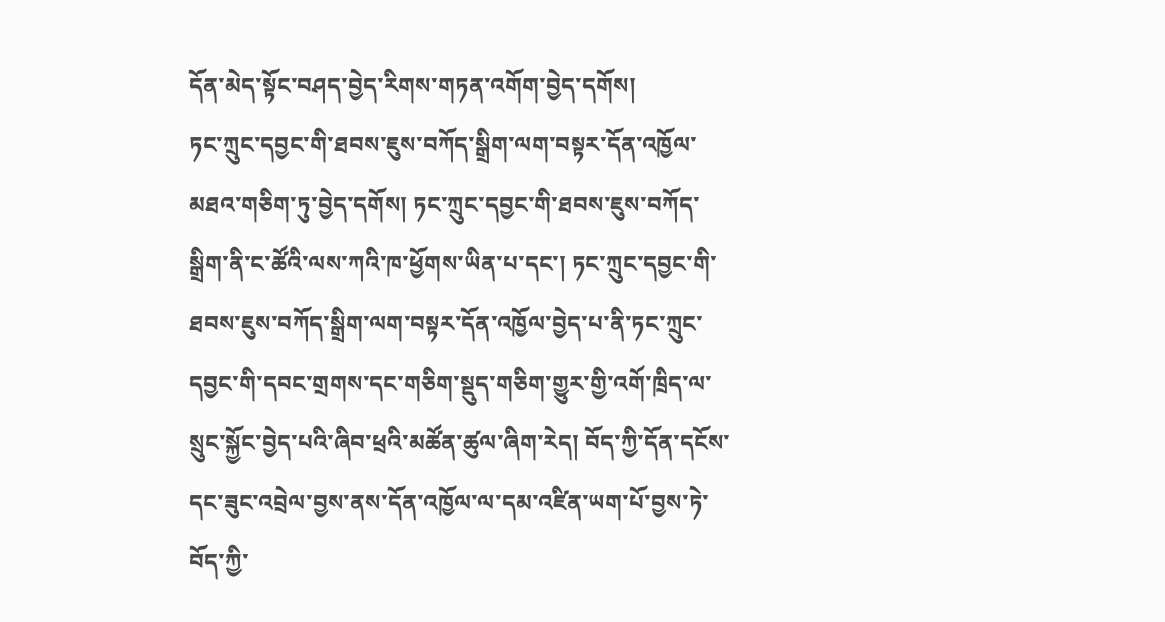དོན་མེད་སྟོང་བཤད་བྱེད་རིགས་གཏན་འགོག་བྱེད་དགོས།
ཏང་ཀྲུང་དབྱང་གི་ཐབས་ཇུས་བཀོད་སྒྲིག་ལག་བསྟར་དོན་འཁྱོལ་མཐའ་གཅིག་ཏུ་བྱེད་དགོས། ཏང་ཀྲུང་དབྱང་གི་ཐབས་ཇུས་བཀོད་སྒྲིག་ནི་ང་ཚོའི་ལས་ཀའི་ཁ་ཕྱོགས་ཡིན་པ་དང་། ཏང་ཀྲུང་དབྱང་གི་ཐབས་ཇུས་བཀོད་སྒྲིག་ལག་བསྟར་དོན་འཁྱོལ་བྱེད་པ་ནི་ཏང་ཀྲུང་དབྱང་གི་དབང་གྲགས་དང་གཅིག་སྡུད་གཅིག་གྱུར་གྱི་འགོ་ཁྲིད་ལ་སྲུང་སྐྱོང་བྱེད་པའི་ཞིབ་ཕྲའི་མཚོན་ཚུལ་ཞིག་རེད། བོད་ཀྱི་དོན་དངོས་དང་ཟུང་འབྲེལ་བྱས་ནས་དོན་འཁྱོལ་ལ་དམ་འཛིན་ཡག་པོ་བྱས་ཏེ་བོད་ཀྱི་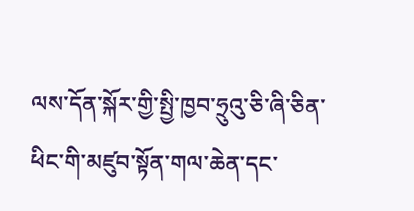ལས་དོན་སྐོར་གྱི་སྤྱི་ཁྱབ་ཧྲུའུ་ཅི་ཞི་ཅིན་ཕིང་གི་མཛུབ་སྟོན་གལ་ཆེན་དང་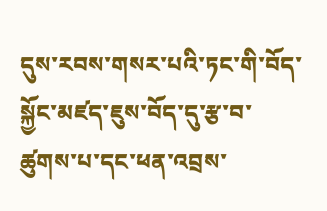དུས་རབས་གསར་པའི་ཏང་གི་བོད་སྐྱོང་མཛད་ཇུས་བོད་དུ་རྩ་བ་ཚུགས་པ་དང་ཕན་འབྲས་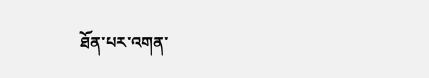ཐོན་པར་འགན་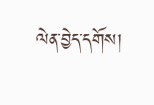ལེན་བྱེད་དགོས།